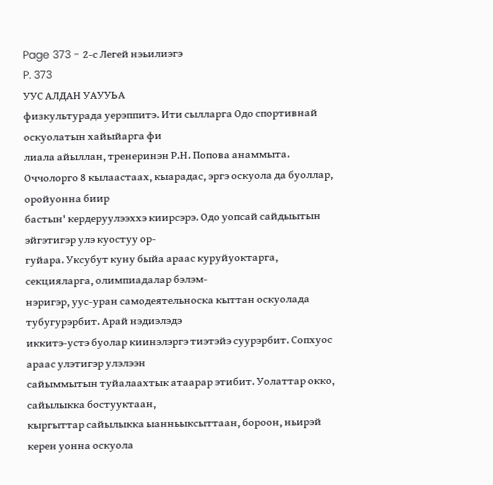Page 373 - 2-с Легей нэьилиэгэ
P. 373
УУС АЛДАН УАУУЬА
физкультурада уерэппитэ. Ити сылларга Одо спортивнай оскуолатын хайыйарга фи
лиала айыллан, тренеринэн Р.Н. Попова анаммыта.
Оччолорго 8 кылаастаах, кыарадас, эргэ оскуола да буоллар, оройуонна биир
бастын' кердеруулээххэ киирсэрэ. Одо уопсай сайдыытын эйгэтигэр улэ куостуу ор-
гуйара. Уксубут куну быйа араас куруйуоктарга, секцияларга, олимпиадалар бэлэм-
нэригэр, уус-уран самодеятельноска кыттан оскуолада тубугурэрбит. Арай нэдиэлэдэ
иккитэ-устэ буолар киинэлэргэ тиэтэйэ суурэрбит. Сопхуос араас улэтигэр улэлээн
сайыммытын туйалаахтык атаарар этибит. Уолаттар окко, сайылыкка бостууктаан,
кыргыттар сайылыкка ыанньыксыттаан, бороон, ньирэй керен уонна оскуола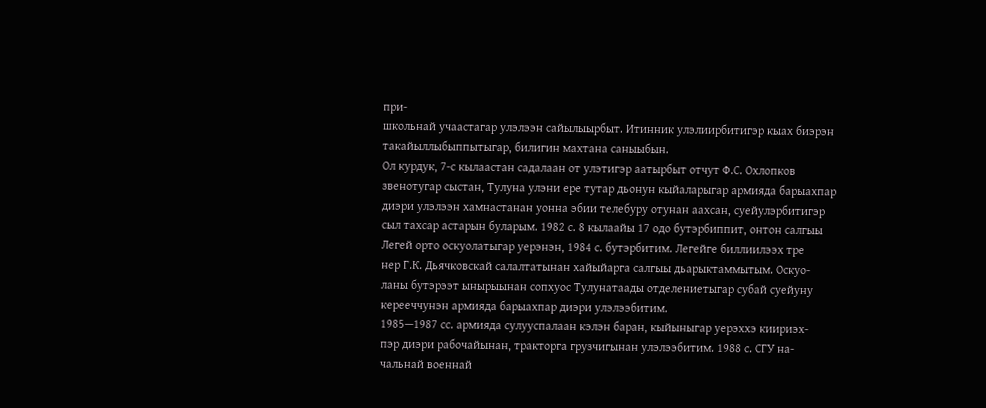при-
школьнай учаастагар улэлээн сайылыырбыт. Итинник улэлиирбитигэр кыах биэрэн
такайыллыбыппытыгар, билигин махтана саныыбын.
Ол курдук, 7-с кылаастан садалаан от улэтигэр аатырбыт отчут Ф.С. Охлопков
звенотугар сыстан, Тулуна улэни ере тутар дьонун кыйаларыгар армияда барыахпар
диэри улэлээн хамнастанан уонна эбии телебуру отунан аахсан, суейулэрбитигэр
сыл тахсар астарын буларым. 1982 с. 8 кылаайы 17 одо бутэрбиппит, онтон салгыы
Легей орто оскуолатыгар уерэнэн, 1984 с. бутэрбитим. Легейге биллиилээх тре
нер Г.К. Дьячковскай салалтатынан хайыйарга салгыы дьарыктаммытым. Оскуо-
ланы бутэрээт ынырыынан сопхуос Тулунатаады отделениетыгар субай суейуну
керееччунэн армияда барыахпар диэри улэлээбитим.
1985—1987 сс. армияда сулууспалаан кэлэн баран, кыйыныгар уерэххэ киириэх-
пэр диэри рабочайынан, тракторга грузчигынан улэлээбитим. 1988 с. СГУ на-
чальнай военнай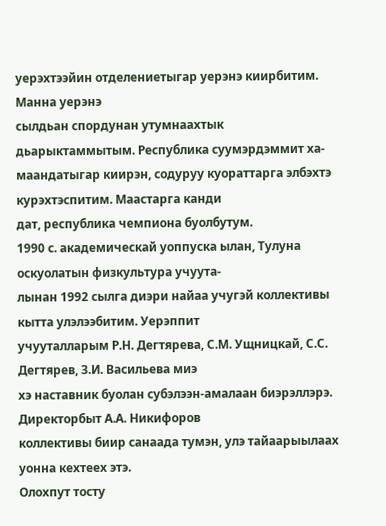уерэхтээйин отделениетыгар уерэнэ киирбитим. Манна уерэнэ
сылдьан спордунан утумнаахтык дьарыктаммытым. Республика суумэрдэммит ха-
маандатыгар киирэн, содуруу куораттарга элбэхтэ курэхтэспитим. Маастарга канди
дат, республика чемпиона буолбутум.
1990 с. академическай уоппуска ылан, Тулуна оскуолатын физкультура учуута-
лынан 1992 сылга диэри найаа учугэй коллективы кытта улэлээбитим. Уерэппит
учууталларым Р.Н. Дегтярева, С.М. Ущницкай, С.С. Дегтярев, З.И. Васильева миэ
хэ наставник буолан субэлээн-амалаан биэрэллэрэ. Директорбыт А.А. Никифоров
коллективы биир санаада тумэн, улэ тайаарыылаах уонна кехтеех этэ.
Олохпут тосту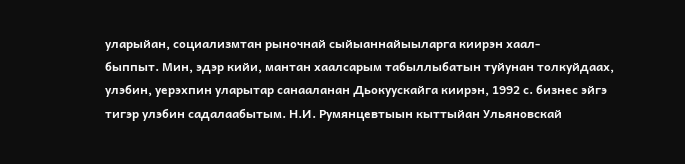уларыйан, социализмтан рыночнай сыйыаннайыыларга киирэн хаал-
быппыт. Мин, эдэр кийи, мантан хаалсарым табыллыбатын туйунан толкуйдаах,
улэбин, уерэхпин уларытар санааланан Дьокуускайга киирэн, 1992 с. бизнес эйгэ
тигэр улэбин садалаабытым. Н.И. Румянцевтыын кыттыйан Ульяновскай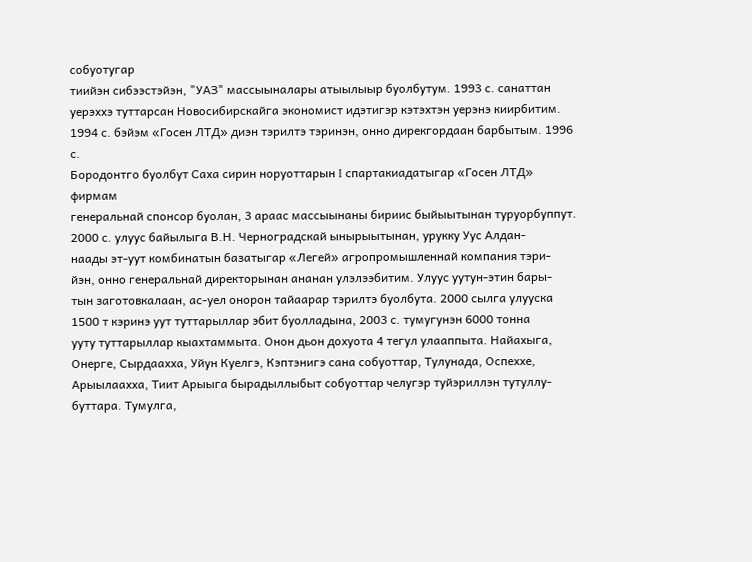собуотугар
тиийэн сибээстэйэн, "УАЗ" массыыналары атыылыыр буолбутум. 1993 с. санаттан
уерэххэ туттарсан Новосибирскайга экономист идэтигэр кэтэхтэн уерэнэ киирбитим.
1994 с. бэйэм «Госен ЛТД» диэн тэрилтэ тэринэн, онно дирекгордаан барбытым. 1996 с.
Бородонтго буолбут Саха сирин норуоттарын I спартакиадатыгар «Госен ЛТД» фирмам
генеральнай спонсор буолан, 3 араас массыынаны бириис быйыытынан туруорбуппут.
2000 с. улуус байылыга В.Н. Черноградскай ынырыытынан, урукку Уус Алдан-
наады эт-уут комбинатын базатыгар «Легей» агропромышленнай компания тэри-
йэн, онно генеральнай директорынан ананан улэлээбитим. Улуус уутун-этин бары-
тын заготовкалаан, ас-уел онорон тайаарар тэрилтэ буолбута. 2000 сылга улууска
1500 т кэринэ уут туттарыллар эбит буолладына, 2003 с. тумугунэн 6000 тонна
ууту туттарыллар кыахтаммыта. Онон дьон дохуота 4 тегул улааппыта. Найахыга,
Онерге, Сырдаахха, Уйун Куелгэ, Кэптэнигэ сана собуоттар, Тулунада, Оспеххе,
Арыылаахха, Тиит Арыыга бырадыллыбыт собуоттар челугэр туйэриллэн тутуллу-
буттара. Тумулга,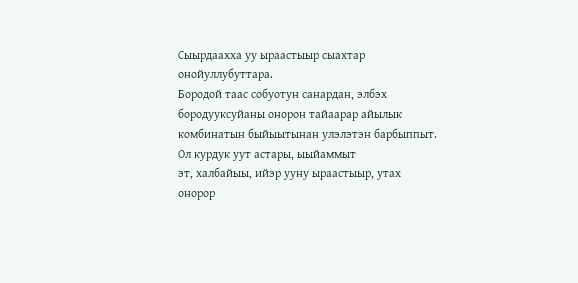Сыырдаахха уу ыраастыыр сыахтар онойуллубуттара.
Бородой таас собуотун санардан, элбэх бородууксуйаны онорон тайаарар айылык
комбинатын быйыытынан улэлэтэн барбыппыт. Ол курдук уут астары, ыыйаммыт
эт, халбайыы, ийэр ууну ыраастыыр, утах онорор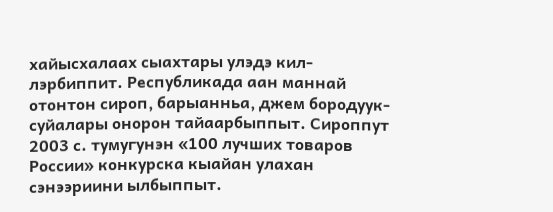хайысхалаах сыахтары улэдэ кил-
лэрбиппит. Республикада аан маннай отонтон сироп, барыанньа, джем бородуук-
суйалары онорон тайаарбыппыт. Сироппут 2003 с. тумугунэн «100 лучших товаров
России» конкурска кыайан улахан сэнээриини ылбыппыт.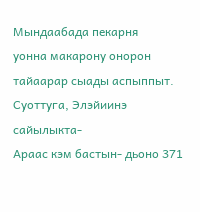Мындаабада пекарня
уонна макарону онорон тайаарар сыады аспыппыт. Суоттуга, Элэйиинэ сайылыкта-
Араас кэм бастын- дьоно 371